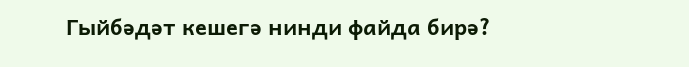Гыйбәдәт кешегә нинди файда бирә?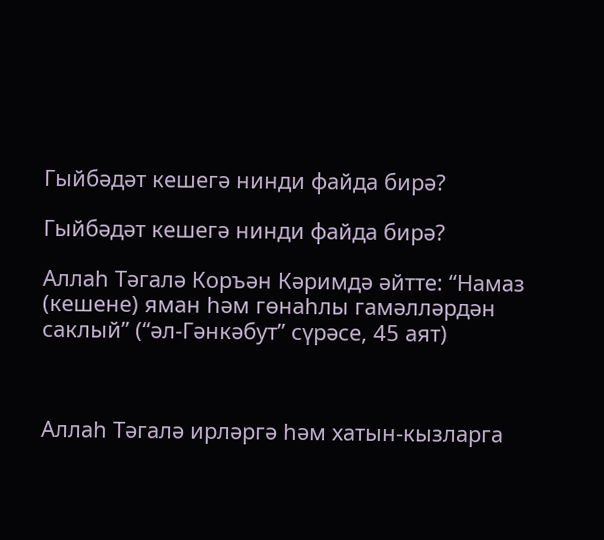Гыйбәдәт кешегә нинди файда бирә?

Гыйбәдәт кешегә нинди файда бирә?

Аллаһ Тәгалә Коръән Кәримдә әйтте: “Намаз (кешене) яман һәм гөнаһлы гамәлләрдән саклый” (“әл-Гәнкәбут” сүрәсе, 45 аят)



Аллаһ Тәгалә ирләргә һәм хатын-кызларга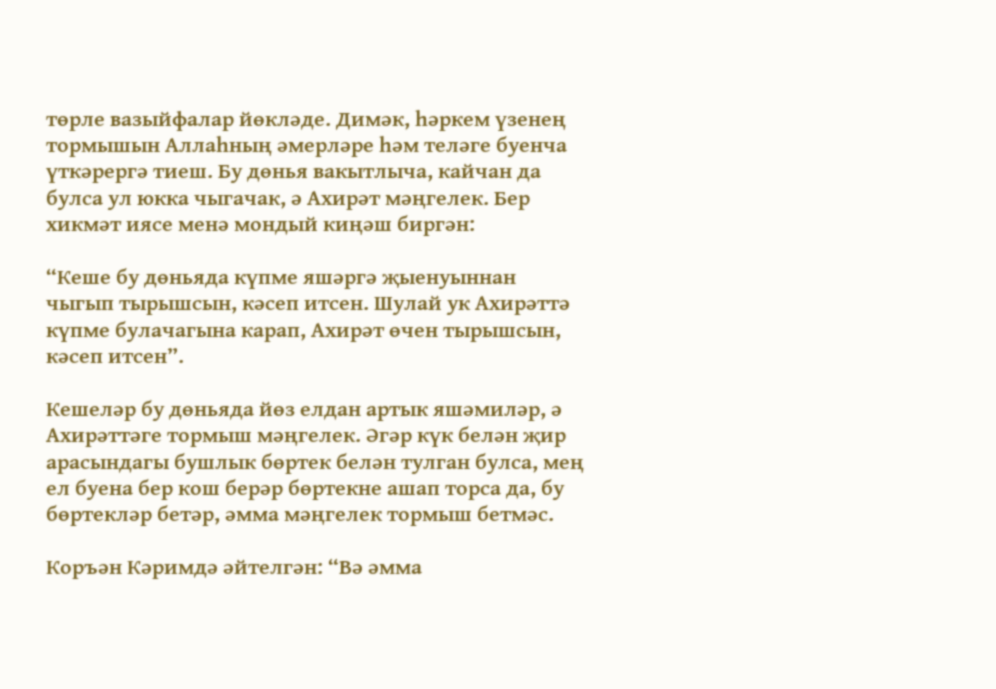төрле вазыйфалар йөкләде. Димәк, һәркем үзенең тормышын Аллаһның әмерләре һәм теләге буенча үткәрергә тиеш. Бу дөнья вакытлыча, кайчан да булса ул юкка чыгачак, ә Ахирәт мәңгелек. Бер хикмәт иясе менә мондый киңәш биргән:

“Кеше бу дөньяда күпме яшәргә җыенуыннан чыгып тырышсын, кәсеп итсен. Шулай ук Ахирәттә күпме булачагына карап, Ахирәт өчен тырышсын, кәсеп итсен”.

Кешеләр бу дөньяда йөз елдан артык яшәмиләр, ә Ахирәттәге тормыш мәңгелек. Әгәр күк белән җир арасындагы бушлык бөртек белән тулган булса, мең ел буена бер кош берәр бөртекне ашап торса да, бу бөртекләр бетәр, әмма мәңгелек тормыш бетмәс.

Коръән Кәримдә әйтелгән: “Вә әмма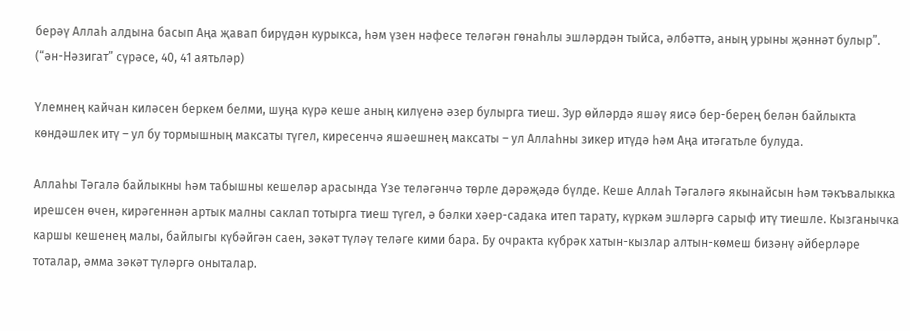берәү Аллаһ алдына басып Аңа җавап бирүдән курыкса, һәм үзен нәфесе теләгән гөнаһлы эшләрдән тыйса, әлбәттә, аның урыны җәннәт булыр”. (“ән-Нәзигат” сүрәсе, 40, 41 аятьләр)

Үлемнең кайчан киләсен беркем белми, шуңа күрә кеше аның килүенә әзер булырга тиеш. Зур өйләрдә яшәү яисә бер-берең белән байлыкта көндәшлек итү – ул бу тормышның максаты түгел, киресенчә яшәешнең максаты – ул Аллаһны зикер итүдә һәм Аңа итәгатьле булуда.

Аллаһы Тәгалә байлыкны һәм табышны кешеләр арасында Үзе теләгәнчә төрле дәрәҗәдә бүлде. Кеше Аллаһ Тәгаләгә якынайсын һәм тәкъвалыкка ирешсен өчен, кирәгеннән артык малны саклап тотырга тиеш түгел, ә бәлки хәер-садака итеп тарату, күркәм эшләргә сарыф итү тиешле. Кызганычка каршы кешенең малы, байлыгы күбәйгән саен, зәкәт түләү теләге кими бара. Бу очракта күбрәк хатын-кызлар алтын-көмеш бизәнү әйберләре тоталар, әмма зәкәт түләргә оныталар.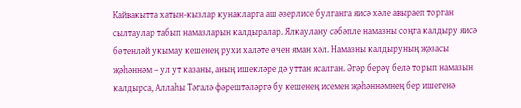Кайвакытта хатын-кызлар кунакларга аш әзерлисе булганга яисә хәле авыраеп торган сылтаулар табып намазларын калдыралар. Ялкаулану сәбәпле намазны соңга калдыру яисә бөтенләй укымау кешенең рухи халәте өчен яман хәл. Намазны калдыруның җәзасы җәһәннәм – ул ут казаны, аның ишекләре дә уттан ясалган. Әгәр берәү белә торып намазын калдырса, Аллаһы Тәгалә фәрештәләргә бу кешенең исемен җәһәннәмнең бер ишегенә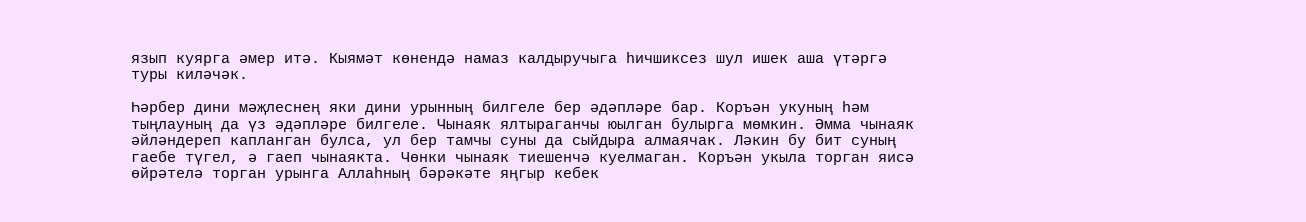язып куярга әмер итә. Кыямәт көнендә намаз калдыручыга һичшиксез шул ишек аша үтәргә туры киләчәк.

Һәрбер дини мәҗлеснең яки дини урынның билгеле бер әдәпләре бар. Коръән укуның һәм тыңлауның да үз әдәпләре билгеле. Чынаяк ялтыраганчы юылган булырга мөмкин. Әмма чынаяк әйләндереп капланган булса, ул бер тамчы суны да сыйдыра алмаячак. Ләкин бу бит суның гаебе түгел, ә гаеп чынаякта. Чөнки чынаяк тиешенчә куелмаган. Коръән укыла торган яисә өйрәтелә торган урынга Аллаһның бәрәкәте яңгыр кебек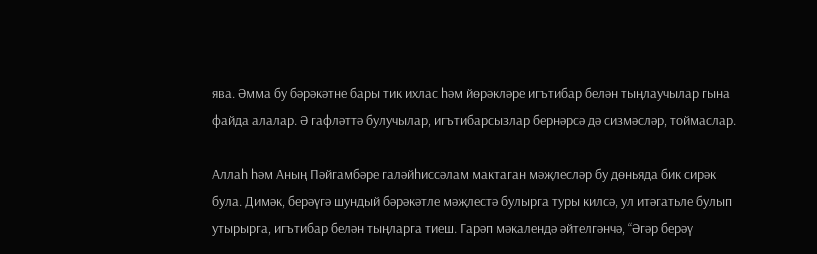ява. Әмма бу бәрәкәтне бары тик ихлас һәм йөрәкләре игътибар белән тыңлаучылар гына файда алалар. Ә гафләттә булучылар, игътибарсызлар бернәрсә дә сизмәсләр, тоймаслар.

Аллаһ һәм Аның Пәйгамбәре галәйһиссәлам мактаган мәҗлесләр бу дөньяда бик сирәк була. Димәк, берәүгә шундый бәрәкәтле мәҗлестә булырга туры килсә, ул итәгатьле булып утырырга, игътибар белән тыңларга тиеш. Гарәп мәкалендә әйтелгәнчә, “Әгәр берәү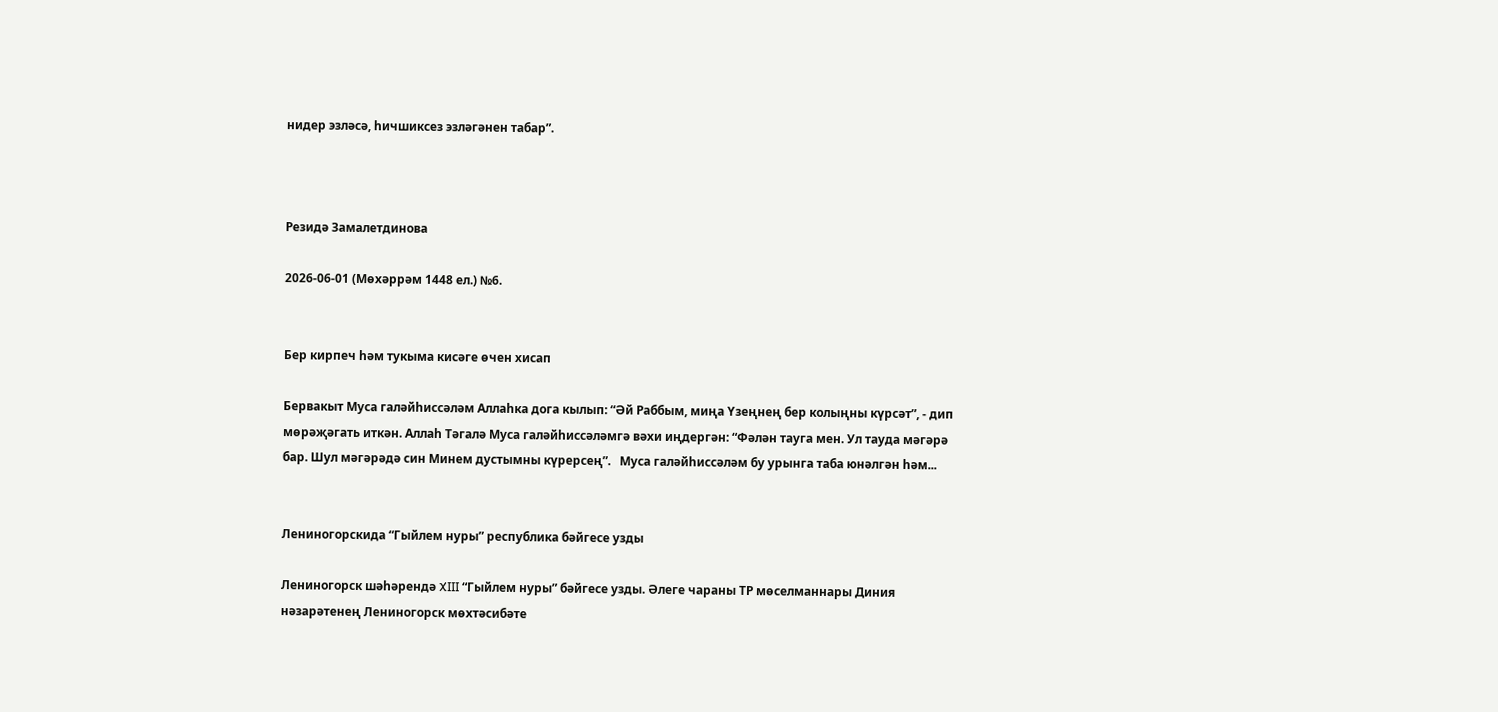нидер эзләсә, һичшиксез эзләгәнен табар”.



Резидә Замалетдинова

2026-06-01 (Мөхәррәм 1448 ел.) №6.


Бер кирпеч һәм тукыма кисәге өчен хисап

Бервакыт Муса галәйһиссәләм Аллаһка дога кылып: “Әй Раббым, миңа Үзеңнең бер колыңны күрсәт”, - дип мөрәҗәгать иткән. Аллаһ Тәгалә Муса галәйһиссәләмгә вәхи иңдергән: “Фәлән тауга мен. Ул тауда мәгәрә бар. Шул мәгәрәдә син Минем дустымны күрерсең”.   Муса галәйһиссәләм бу урынга таба юнәлгән һәм...


Лениногорскида “Гыйлем нуры” республика бәйгесе узды

Лениногорск шәһәрендә XIII “Гыйлем нуры” бәйгесе узды. Әлеге чараны ТР мөселманнары Диния нәзарәтенең Лениногорск мөхтәсибәте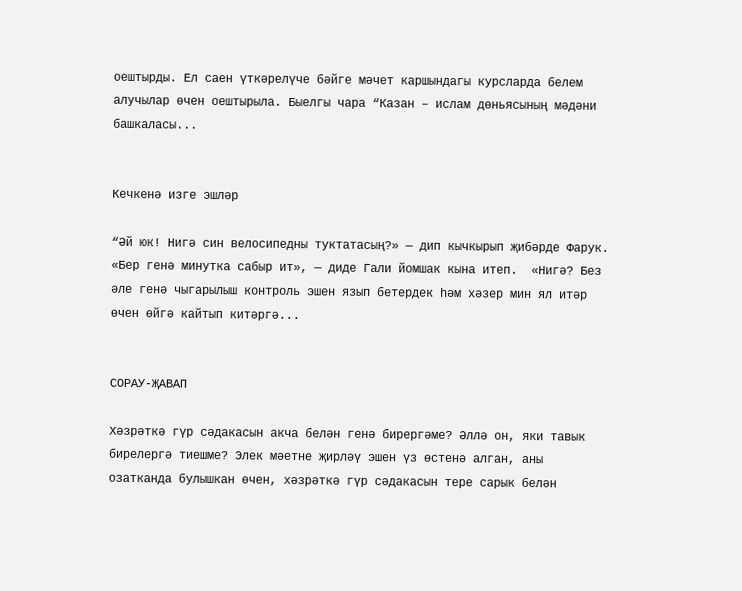оештырды. Ел саен үткәрелүче бәйге мәчет каршындагы курсларда белем алучылар өчен оештырыла. Быелгы чара “Казан – ислам дөньясының мәдәни башкаласы...


Кечкенә изге эшләр

“Әй юк! Нигә син велосипедны туктатасың?» — дип кычкырып җибәрде Фарук.   «Бер генә минутка сабыр ит», — диде Гали йомшак кына итеп.  «Нигә? Без әле генә чыгарылыш контроль эшен язып бетердек һәм хәзер мин ял итәр өчен өйгә кайтып китәргә...


СОРАУ-ҖАВАП

Хәзрәткә гүр сәдакасын акча белән генә бирергәме? Әллә он, яки тавык бирелергә тиешме? Элек мәетне җирләү эшен үз өстенә алган, аны озатканда булышкан өчен, хәзрәткә гүр сәдакасын тере сарык белән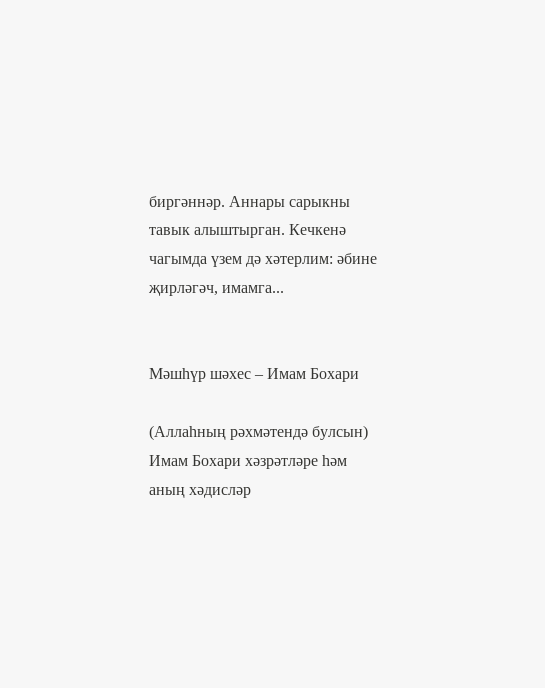биргәннәр. Аннары сарыкны тавык алыштырган. Кечкенә чагымда үзем дә хәтерлим: әбине җирләгәч, имамга...


Мәшһүр шәхес – Имам Бохари

(Аллаһның рәхмәтендә булсын) Имам Бохари хәзрәтләре һәм аның хәдисләр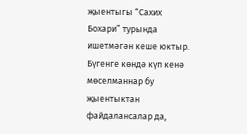җыентыгы “Сахих Бохари” турында ишетмәгән кеше юктыр. Бүгенге көндә күп кенә мөселманнар бу җыентыктан файдалансалар да,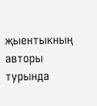җыентыкның авторы турында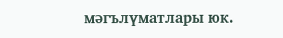мәгълүматлары юк.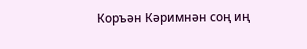Коръән Кәримнән соң иң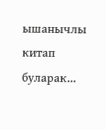ышанычлы китап буларак...